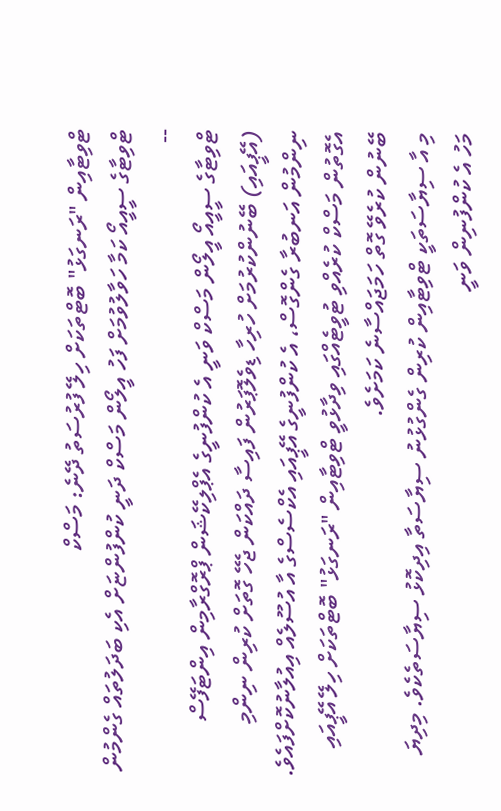ޓްވިޓާއިން "ރަނގަޅު" ބޮޓްތަކަށް ހިލޭ ފުރުސަތު ދޭނެ: މަސްކް
ޓްވިޓާގެ ސީއީއޯ ކަމާ ހަވާލުވުމަށް ފަހު އީލޯން މަސްކް ދަނީ ކުންފުންޏަށް އެކި ބަދަލުތައް ގެންމުން --
ޓްވިޓާގެ ސީއީއޯ އީލޯން މަސްކް ވަނީ އެ ކުންފުނީގެ އެޕްލިކޭޝަން ޕްރޮގްރާމިން އިންޓަފޭސް (އޭޕީއައި) ބޭނުންކުރުމަށް ހުރިހާ ޑިވެލޮޕަރުން ފައިސާ ދައްކަން ޖެހޭ ގޮތަށް ކުރިން ނިންމި ނިންމުން އަނބުރާ ގެންގޮސް، އެ ކުންފުނީގެ އޭޕީއައި އެކްސެސްގެ އާ އުސޫލެއް އިއުލާނުކޮށްފައެވެ. އެގޮތުން މަސްކް ކުރެއްވި ޓުވީޓެއްގައި ވިދާޅުވީ ޓްވިޓާއިން "ރަނގަޅު" ބޮޓްތަކަށް ހިލޭ އޭޕީއައި ބޭނުން ކުރެވޭ ގޮތް ހަމަޖައްސާނެ ކަމަށެވެ.
މި އާ ސިޔާސަތަކީ ޓްވިޓާއިން ކުރިން ގެންގުޅުނު ސިޔާސަތާ އިދިކޮޅު ސިޔާސަތެކެވެ. މިދިޔަ މަހު އެ ކުންފުނިން ވަނީ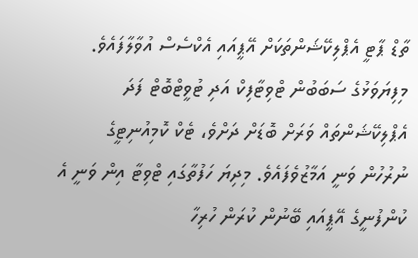ތާޑް ޕާޓީ އެޕްލިކޭޝަންތަކަށް އޭޕީއައި އެކްސެސް އުވާލާފައެވެ. މިފިޔަވަޅުގެ ސަބަބުން ޓްވިޓާފިކް އަދި ޓުވީޓްބޮޓް ފަދަ އެޕްލިކޭޝަންތައް ވަރަށް ބޮޑަށް ދަށްވެ، ޓެކް ކޮމިއުނިޓީގެ ނުރުހުން ވަނީ އަމާޒުވެފައެވެ. މިދިޔަ ހަފުތާގައި ޓްވިޓާ އިން ވަނީ އެ ކުންފުނީގެ އޭޕީއައި ބޭނުން ކުރަން ހުރިހާ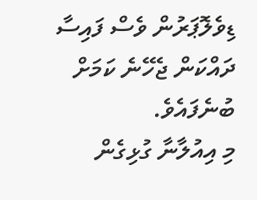ޑިވެލޮޕަރުން ވެސް ފައިސާ ދައްކަން ޖެހޭނެ ކަމަށް ބުނެފައެވެ.
މި އިއުލާނާ ގުޅިގެން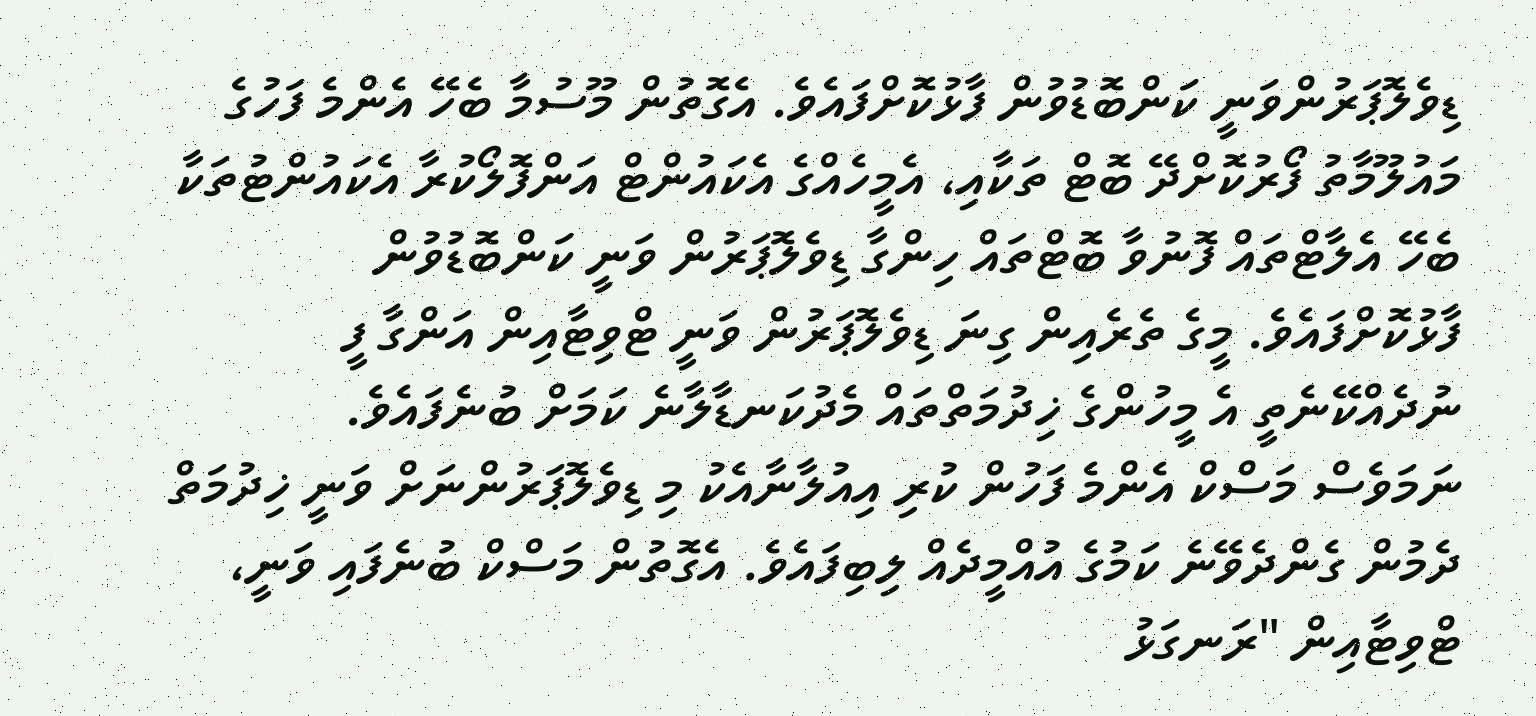ޑިވެލޮޕަރުންވަނީ ކަންބޮޑުވުން ފާޅުކޮށްފައެވެ. އެގޮތުން މޫސުމާ ބެހޭ އެންމެ ފަހުގެ މައުލޫމާތު ފޯރުކޮށްދޭ ބޮޓް ތަކާއި، އެމީހެއްގެ އެކައުންޓް އަންފޮލޯކުރާ އެކައުންޓުތަކާ ބެހޭ އެލާޓްތައް ފޮނުވާ ބޮޓްތައް ހިންގާ ޑިވެލޮޕަރުން ވަނީ ކަންބޮޑުވުން ފާޅުކޮށްފައެވެ. މީގެ ތެރެއިން ގިނަ ޑިވެލޮޕަރުން ވަނީ ޓްވިޓާއިން އަންގާ ފީ ނުދެއްކޭނެތީ އެ މީހުންގެ ޚިދުމަތްތައް މެދުކަނޑާލާނެ ކަމަށް ބުނެފައެވެ.
ނަމަވެސް މަސްކް އެންމެ ފަހުން ކުރި އިއުލާނާއެކު މި ޑިވެލޮޕަރުންނަށް ވަނީ ޚިދުމަތް ދެމުން ގެންދެވޭނެ ކަމުގެ އުއްމީދެއް ލިބިފައެވެ. އެގޮތުން މަސްކް ބުނެފައި ވަނީ، ޓްވިޓާއިން "ރަނގަޅު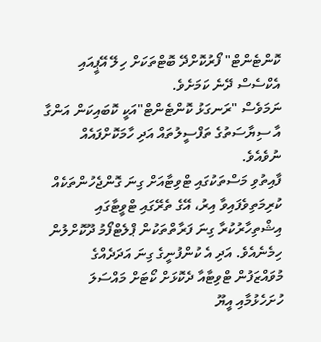ކޮންޓެންޓް" ފޯރުކޮށްދޭ ބޮޓްތަކަށް ހިލޭ އޭޕީއައި އެކްސެސް ދޭނެ ކަމަށެވެ.
ނަމަވެސް "ރަނގަޅު ކޮންޓެންޓް"އަކީ ކޮބައިކަން އަންގާ އާ ސިޔާސަތުގެ ތަފްސީލުތައް އަދި ހާމަކޮށްފައެއް ނުވެއެވެ.
ފާއިތުވި މަސްތަކުގައި ޓްވިޓާއަށް ގިނަ ގޮންޖެހުންތަކެއް ކުރިމަތިވެފައިވާ އިރު، އޭގެ ތެރޭގައި ޓްވީޓާގައި އިޝްތިހާރުކުރާ ގިނަ ފަރާތްތަކުން ޕްލެޓްފޯމު ދޫކޮށްލުން ހިމެނެއެވެ. އަދި އެ ކުންފުނީގެ ގިނަ އަދަދެއްގެ މުވައްޒަފުން ޓްވިޓާއާ ދެކޮޅަށް ކޯޓަށް މައްސަލަ ހުށަހެޅުމާއި އީޔޫ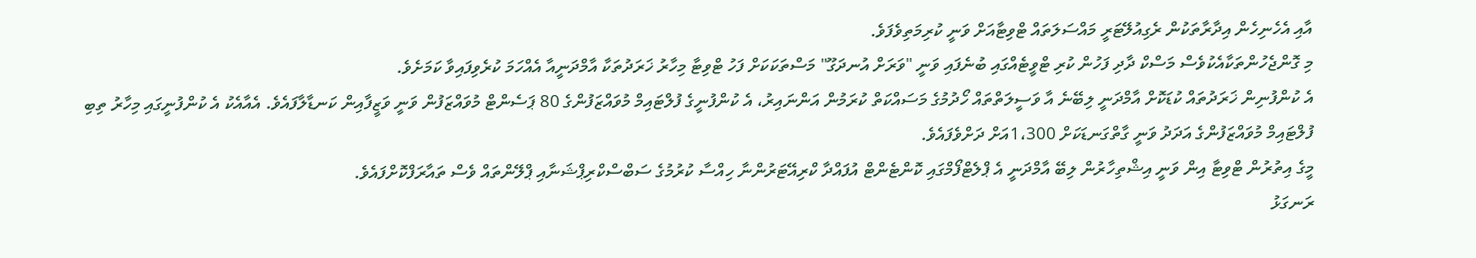އާއި އެހެނިހެން އިދާރާތަކުން ރެގިއުލޭޓަރީ މައްސަލަތައް ޓްވިޓާއަށް ވަނީ ކުރިމަތިވެފަވެ.
މި ގޮންޖެހުންތަކާއެކުވެސް މަސްކް ދާދި ފަހުން ކުރި ޓްވީޓެއްގައި ބުނެފައި ވަނީ "ވަރަށް އުނދަގޫ" މަސްތަކަކަށް ފަހު ޓްވިޓާ މިހާރު ޚަރަދުތަކާ އާމްދަނީއާ އެއްހަމަ ކުރެވިފައިވާ ކަމަށެވެ.
އެ ކުންފުނިން ޚަރަދުތައް ކުޑަކޮށް އާމްދަނީ ލިބޭނެ އާ ވަސީލަތްތައް ހޯދުމުގެ މަސައްކަތް ކުރަމުން އަންނައިރު، އެ ކުންފުނީގެ ފުލްޓައިމް މުވައްޒަފުންގެ 80 ޕަސެންޓް މުވައްޒަފުން ވަނީ ވަޒީފާއިން ކަނޑާލާފައެވެ. އެއާއެކު އެ ކުންފުނީގައި މިހާރު ތިބި ފުލްޓައިމް މުވައްޒަފުންގެ އަދަދު ވަނީ ގާތްގަނޑަކަށް 1،300އަށް ދަށްވެފައެވެ.
މީގެ އިތުރުން ޓްވިޓާ އިން ވަނީ އިޝްތިހާރުން ލިބޭ އާމްދަނީ އެ ޕްލެޓްފޯމްގައި ކޮންޓެންޓް އުފައްދާ ކްރިއޭޓަރުންނާ ހިއްސާ ކުރުމުގެ ސަބްސްކްރިޕްޝަނާއި ޕްލޭންތައް ވެސް ތައާރަފްކޮށްފައެވެ.
ރަނގަޅު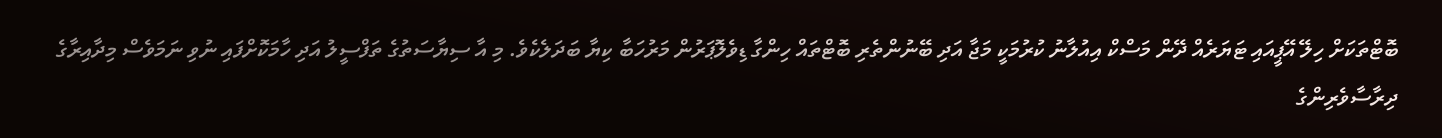ބޮޓްތަކަށް ހިލޭ އޭޕީއައި ޓަޔަރެއް ދޭން މަސްކް އިއުލާނު ކުރުމަކީ މަޖާ އަދި ބޭނުންތެރި ބޮޓްތައް ހިންގާ ޑިވެލޮޕަރުން މަރުހަބާ ކިޔާ ބަދަލެކެވެ. މި އާ ސިޔާސަތުގެ ތަފްސީލު އަދި ހާމަކޮށްފައި ނުވި ނަމަވެސް މިދާއިރާގެ ދިރާސާވެރިންގެ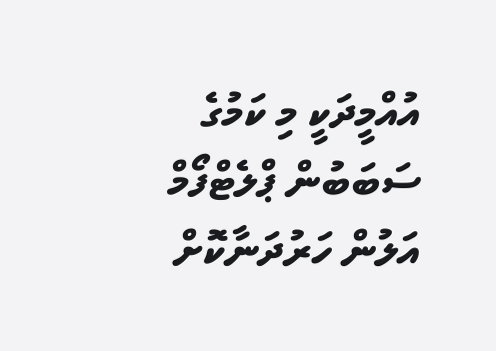އުއްމީދަކީ މި ކަމުގެ ސަބަބުން ޕްލެޓްފޯމް އަލުން ހަރުދަނާކޮށް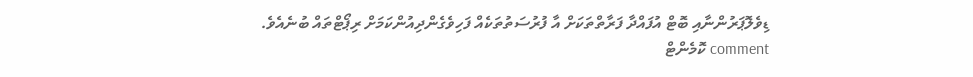ޑިވެލޮޕަރުންނާއި ބޮޓް އުފައްދާ ފަރާތްތަކަށް އާ ފުރުސަތުތަކެއް ފަހިވެގެންދިއުންކަމަށް ރިޕޯޓްތައް ބުނެއެވެ.
comment ކޮމެންޓް